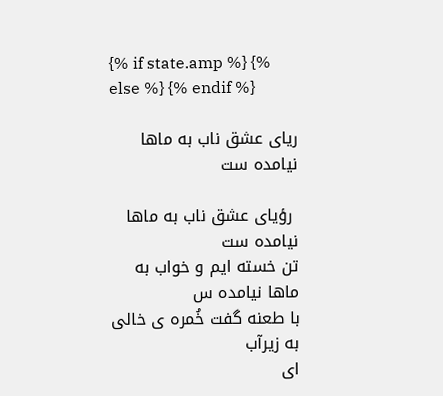{% if state.amp %} {% else %} {% endif %}

ریای عشق ناب به ماها نیامده ست

 رؤیای عشق ناب به ماها نیامده ست
تن خسته ایم و خواب به ماها نیامده س
با طعنه گفت خُمره ی خالی به زیرآب
ای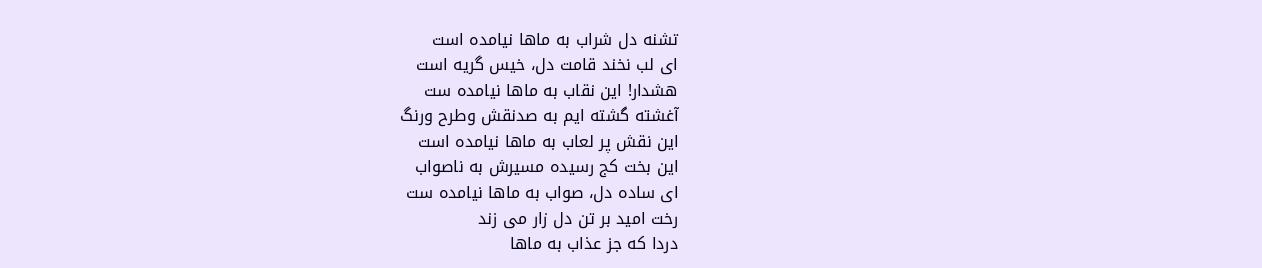تشنه دل شراب به ماها نیامده است
ای لب نخند قامت دل، خیس گریه است
هشدار! این نقاب به ماها نیامده ست
آغشته گشته ایم به صدنقش وطرح ورنگ
این نقش پر لعاب به ماها نیامده است
این بخت کج رسیده مسیرش به ناصواب
ای ساده دل، صواب به ماها نیامده ست
رخت امید بر تن دل زار می زند
دردا که جز عذاب به ماها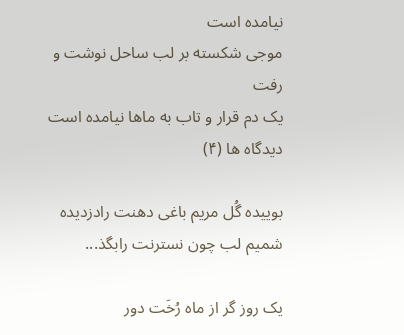نیامده است
موجی شکسته بر لب ساحل نوشت و رفت
یک دم قرار و تاب به ماها نیامده است
دیدگاه ها (۴)

بوییده گُل مریم باغی دهنت رادزدیده شمیم لب چون نسترنت رابگذ...

یک روز گر از ماه رُخَت دور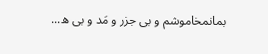بمانمخاموشم و بی جزر و مَد و بی ه...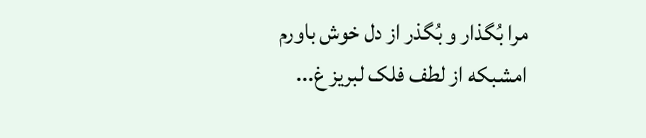مرا بُگذار و بُگذر از دل خوش باورم امشبکه از لطف فلک لبریز غ...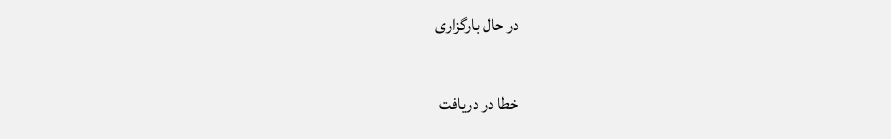در حال بارگزاری

خطا در دریافت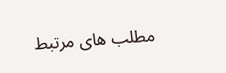مطلب های مرتبط